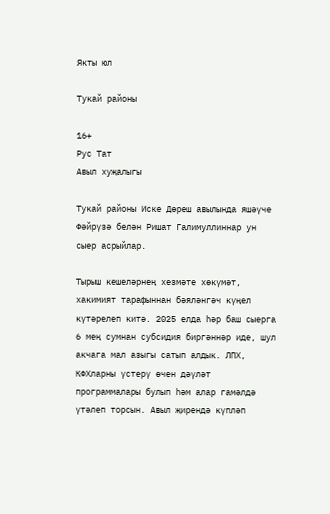Якты юл

Тукай районы

16+
Рус Тат
Авыл хуҗалыгы

Тукай районы Иске Дөреш авылында яшәүче Фәйрүзә белән Ришат Галимуллиннар ун сыер асрыйлар.

Тырыш кешеләрнең хезмәте хөкүмәт, хакимият тарафыннан бәяләнгәч күңел күтәрелеп китә. 2025 елда һәр баш сыерга 6 мең сумнан субсидия биргәннәр иде, шул акчага мал азыгы сатып алдык. ЛПХ, КФХларны үстерү өчен дәүләт программалары булып һәм алар гамәлдә үтәлеп торсын. Авыл җирендә күпләп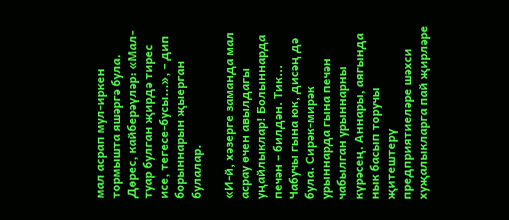мал асрап мул-иркен тормышта яшәргә була. Дөрес, кайберәүләр: «Мал-туар булган җирдә тирес исе, тегесе-бусы...», – дип борыннарын җыерган булалар.

«И-й, хәзерге заманда мал асрау өчен авылдагы уңайлыклар! Болыннарда печән – билдән. Тик... Чабучы гына юк, дисәң дә була. Сирәк-мирәк урыннарда гына печән чабылган урыннарны күрәсең. Аннары, аягында нык басып торучы җитештерү предприятиеләре шәхси хуҗалыкларга пай җирләре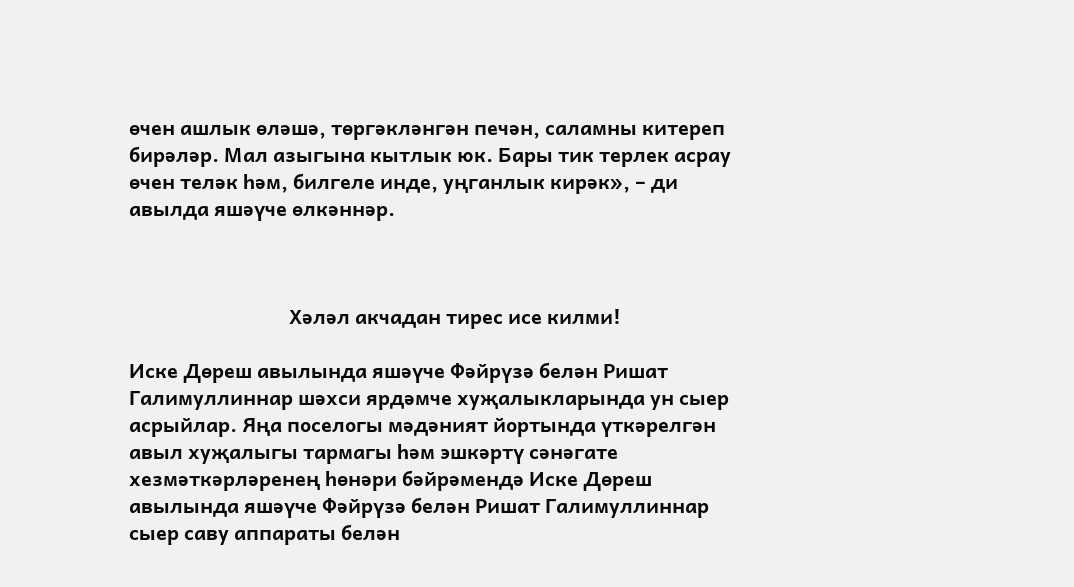өчен ашлык өләшә, төргәкләнгән печән, саламны китереп бирәләр. Мал азыгына кытлык юк. Бары тик терлек асрау өчен теләк һәм, билгеле инде, уңганлык кирәк», – ди авылда яшәүче өлкәннәр.



                                Хәләл акчадан тирес исе килми!

Иске Дөреш авылында яшәүче Фәйрүзә белән Ришат Галимуллиннар шәхси ярдәмче хуҗалыкларында ун сыер асрыйлар. Яңа поселогы мәдәният йортында үткәрелгән авыл хуҗалыгы тармагы һәм эшкәртү сәнәгате хезмәткәрләренең һөнәри бәйрәмендә Иске Дөреш авылында яшәүче Фәйрүзә белән Ришат Галимуллиннар сыер саву аппараты белән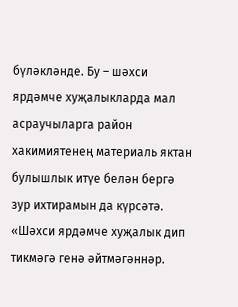бүләкләнде. Бу – шәхси ярдәмче хуҗалыкларда мал асраучыларга район хакимиятенең материаль яктан булышлык итүе белән бергә зур ихтирамын да күрсәтә. «Шәхси ярдәмче хуҗалык дип тикмәгә генә әйтмәгәннәр.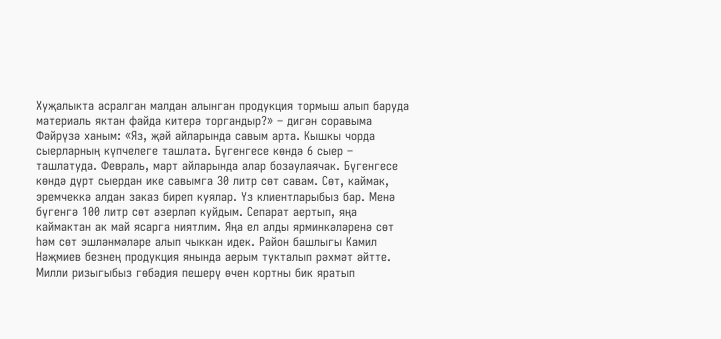Хуҗалыкта асралган малдан алынган продукция тормыш алып баруда материаль яктан файда китерә торгандыр?» – дигән соравыма Фәйрүзә ханым: «Яз, җәй айларында савым арта. Кышкы чорда сыерларның күпчелеге ташлата. Бүгенгесе көндә 6 сыер – ташлатуда. Февраль, март айларында алар бозаулаячак. Бүгенгесе көндә дүрт сыердан ике савымга 30 литр сөт савам. Сөт, каймак, эремчеккә алдан заказ биреп куялар. Үз клиентларыбыз бар. Менә бүгенгә 100 литр сөт әзерләп куйдым. Сепарат аертып, яңа каймактан ак май ясарга ниятлим. Яңа ел алды ярминкәләренә сөт һәм сөт эшләнмәләре алып чыккан идек. Район башлыгы Камил Нәҗмиев безнең продукция янында аерым тукталып рәхмәт әйтте. Милли ризыгыбыз гөбәдия пешерү өчен кортны бик яратып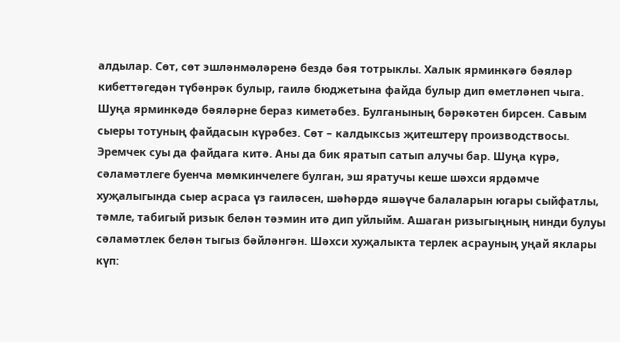алдылар. Сөт, сөт эшләнмәләренә бездә бәя тотрыклы. Халык ярминкәгә бәяләр кибеттәгедән түбәнрәк булыр, гаилә бюджетына файда булыр дип өметләнеп чыга. Шуңа ярминкәдә бәяләрне бераз киметәбез. Булганының бәрәкәтен бирсен. Савым сыеры тотуның файдасын күрәбез. Сөт – калдыксыз җитештерү производствосы. Эремчек суы да файдага китә. Аны да бик яратып сатып алучы бар. Шуңа күрә, сәламәтлеге буенча мөмкинчелеге булган, эш яратучы кеше шәхси ярдәмче хуҗалыгында сыер асраса үз гаиләсен, шәһәрдә яшәүче балаларын югары сыйфатлы, тәмле, табигый ризык белән тәэмин итә дип уйлыйм. Ашаган ризыгыңның нинди булуы сәламәтлек белән тыгыз бәйләнгән. Шәхси хуҗалыкта терлек асрауның уңай яклары күп: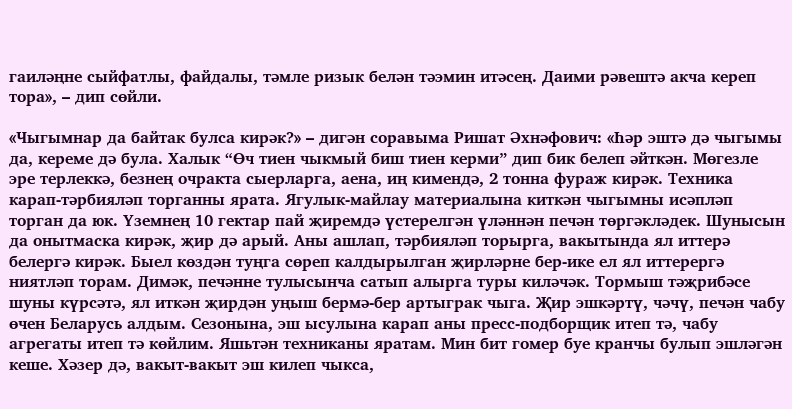гаиләңне сыйфатлы, файдалы, тәмле ризык белән тәэмин итәсең. Даими рәвештә акча кереп тора», – дип сөйли.

«Чыгымнар да байтак булса кирәк?» – дигән соравыма Ришат Әхнәфович: «Һәр эштә дә чыгымы да, кереме дә була. Халык “Өч тиен чыкмый биш тиен керми” дип бик белеп әйткән. Мөгезле эре терлеккә, безнең очракта сыерларга, аена, иң кимендә, 2 тонна фураж кирәк. Техника карап-тәрбияләп торганны ярата. Ягулык-майлау материалына киткән чыгымны исәпләп торган да юк. Үземнең 10 гектар пай җиремдә үстерелгән үләннән печән төргәкләдек. Шунысын да онытмаска кирәк, җир дә арый. Аны ашлап, тәрбияләп торырга, вакытында ял иттерә белергә кирәк. Быел көздән туңга сөреп калдырылган җирләрне бер-ике ел ял иттерергә ниятләп торам. Димәк, печәнне тулысынча сатып алырга туры киләчәк. Тормыш тәҗрибәсе шуны күрсәтә, ял иткән җирдән уңыш бермә-бер артыграк чыга. Җир эшкәртү, чәчү, печән чабу өчен Беларусь алдым. Сезонына, эш ысулына карап аны пресс-подборщик итеп тә, чабу агрегаты итеп тә көйлим. Яшьтән техниканы яратам. Мин бит гомер буе кранчы булып эшләгән кеше. Хәзер дә, вакыт-вакыт эш килеп чыкса,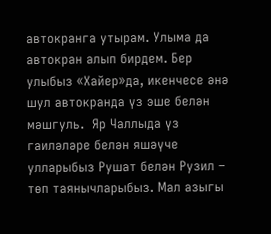автокранга утырам. Улыма да автокран алып бирдем. Бер улыбыз «Хайер»да, икенчесе әнә шул автокранда үз эше белән мәшгуль.  Яр Чаллыда үз гаиләләре белән яшәүче улларыбыз Рушат белән Рузил – төп таянычларыбыз. Мал азыгы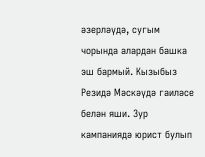әзерләүдә, сугым чорында алардан башка эш бармый. Кызыбыз Резидә Мәскәүдә гаиләсе белән яши. Зур кампаниядә юрист булып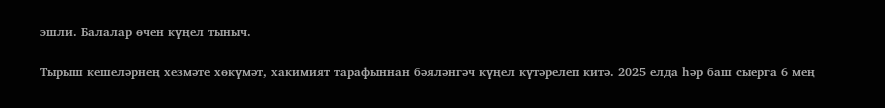эшли. Балалар өчен күңел тыныч.

Тырыш кешеләрнең хезмәте хөкүмәт, хакимият тарафыннан бәяләнгәч күңел күтәрелеп китә. 2025 елда һәр баш сыерга 6 мең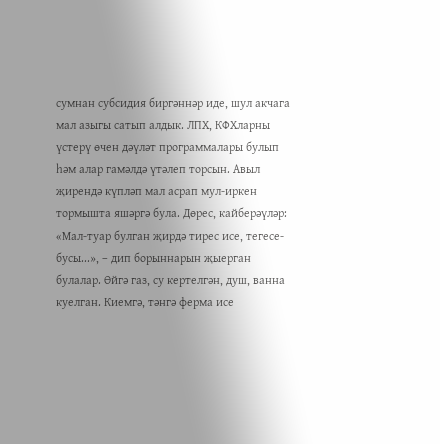сумнан субсидия биргәннәр иде, шул акчага мал азыгы сатып алдык. ЛПХ, КФХларны үстерү өчен дәүләт программалары булып һәм алар гамәлдә үтәлеп торсын. Авыл җирендә күпләп мал асрап мул-иркен тормышта яшәргә була. Дөрес, кайберәүләр: «Мал-туар булган җирдә тирес исе, тегесе-бусы...», – дип борыннарын җыерган булалар. Өйгә газ, су кертелгән, душ, ванна куелган. Киемгә, тәнгә ферма исе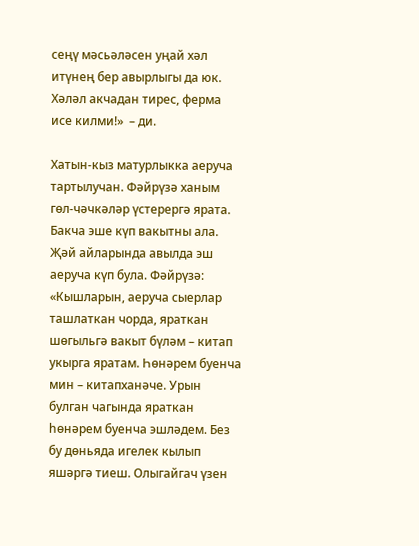сеңү мәсьәләсен уңай хәл итүнең бер авырлыгы да юк. Хәләл акчадан тирес, ферма исе килми!»  – ди.

Хатын-кыз матурлыкка аеруча тартылучан. Фәйрүзә ханым гөл-чәчкәләр үстерергә ярата. Бакча эше күп вакытны ала. Җәй айларында авылда эш аеруча күп була. Фәйрүзә: «Кышларын, аеруча сыерлар ташлаткан чорда, яраткан шөгыльгә вакыт бүләм – китап укырга яратам. Һөнәрем буенча мин – китапханәче. Урын булган чагында яраткан һөнәрем буенча эшләдем. Без бу дөньяда игелек кылып яшәргә тиеш. Олыгайгач үзен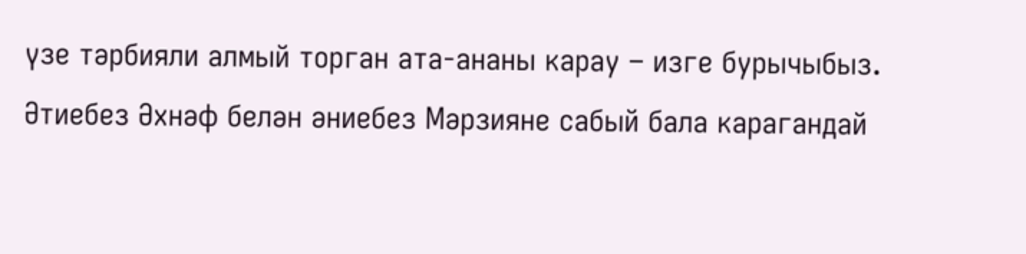үзе тәрбияли алмый торган ата-ананы карау – изге бурычыбыз. Әтиебез Әхнәф белән әниебез Мәрзияне сабый бала карагандай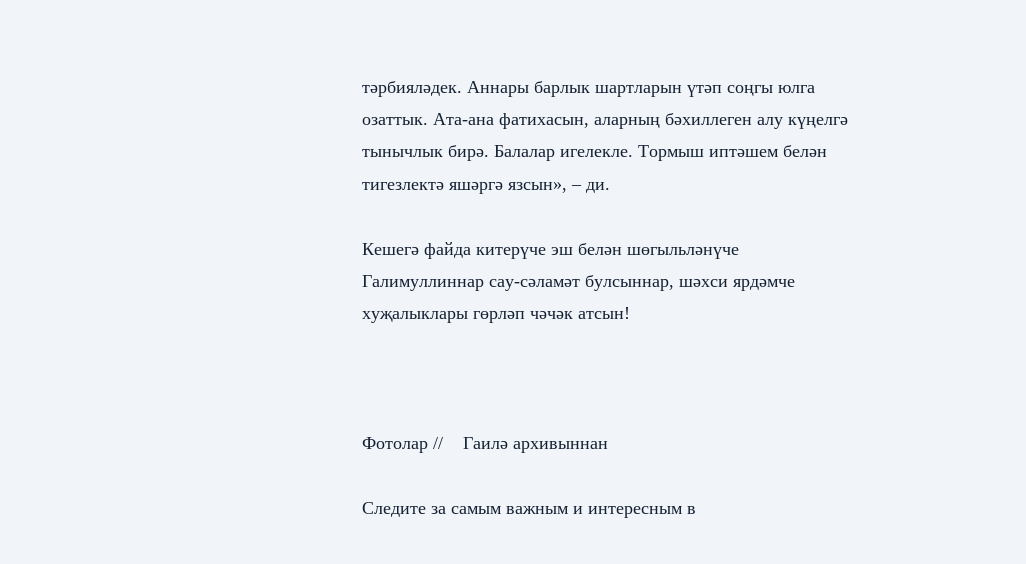тәрбияләдек. Аннары барлык шартларын үтәп соңгы юлга озаттык. Ата-ана фатихасын, аларның бәхиллеген алу күңелгә тынычлык бирә. Балалар игелекле. Тормыш иптәшем белән тигезлектә яшәргә язсын», – ди.

Кешегә файда китерүче эш белән шөгыльләнүче Галимуллиннар сау-сәламәт булсыннар, шәхси ярдәмче хуҗалыклары гөрләп чәчәк атсын!



Фотолар //    Гаилә архивыннан

Следите за самым важным и интересным в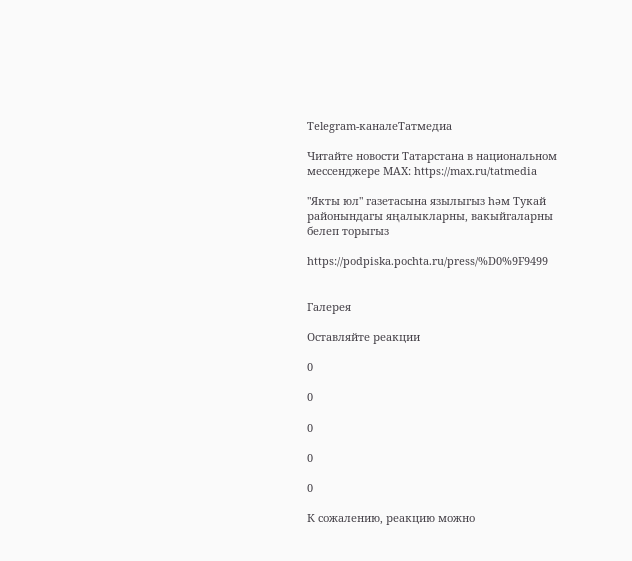Telegram-каналеТатмедиа

Читайте новости Татарстана в национальном мессенджере MАХ: https://max.ru/tatmedia

"Якты юл" газетасына язылыгыз һәм Тукай районындагы яңалыкларны, вакыйгаларны белеп торыгыз

https://podpiska.pochta.ru/press/%D0%9F9499


Галерея

Оставляйте реакции

0

0

0

0

0

К сожалению, реакцию можно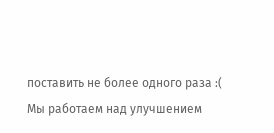поставить не более одного раза :(
Мы работаем над улучшением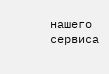нашего сервиса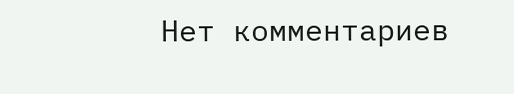Нет комментариев